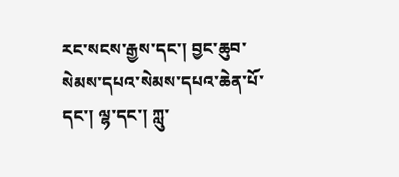རང་སངས་རྒྱས་དང་། བྱང་ཆུབ་སེམས་དཔའ་སེམས་དཔའ་ཆེན་པོ་དང་། ལྷ་དང་། ཀླུ་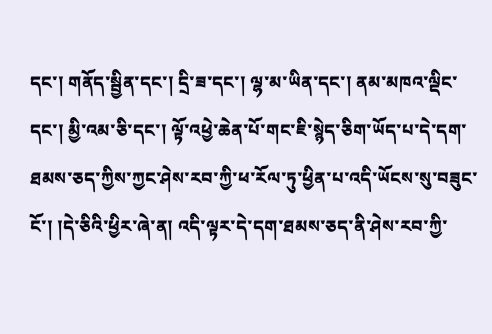དང་། གནོད་སྦྱིན་དང་། དྲི་ཟ་དང་། ལྷ་མ་ཡིན་དང་། ནམ་མཁའ་ལྡིང་དང་། མྱི་འམ་ཅི་དང་། ལྟོ་འཕྱེ་ཆེན་པོ་གང་ཇི་སྙེད་ཅིག་ཡོད་པ་དེ་དག་ཐམས་ཅད་ཀྱིས་ཀྱང་ཤེས་རབ་ཀྱི་ཕ་རོལ་ཏུ་ཕྱིན་པ་འདི་ཡོངས་སུ་བཟུང་ངོ་། །དེ་ཅིའི་ཕྱིར་ཞེ་ན། འདི་ལྟར་དེ་དག་ཐམས་ཅད་ནི་ཤེས་རབ་ཀྱི་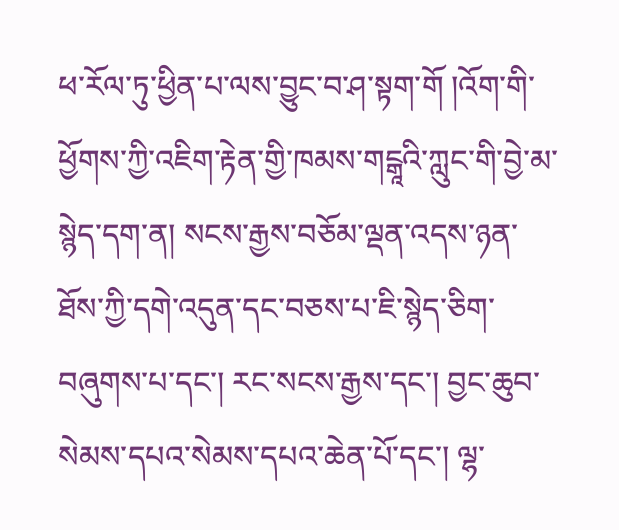ཕ་རོལ་ཏུ་ཕྱིན་པ་ལས་བྱུང་བ་ཤ་སྟག་གོ །འོག་གི་ཕྱོགས་ཀྱི་འཇིག་རྟེན་གྱི་ཁམས་གངྒཱའི་ཀླུང་གི་བྱེ་མ་སྙེད་དག་ན། སངས་རྒྱས་བཅོམ་ལྡན་འདས་ཉན་ཐོས་ཀྱི་དགེ་འདུན་དང་བཅས་པ་ཇི་སྙེད་ཅིག་བཞུགས་པ་དང་། རང་སངས་རྒྱས་དང་། བྱང་ཆུབ་སེམས་དཔའ་སེམས་དཔའ་ཆེན་པོ་དང་། ལྷ་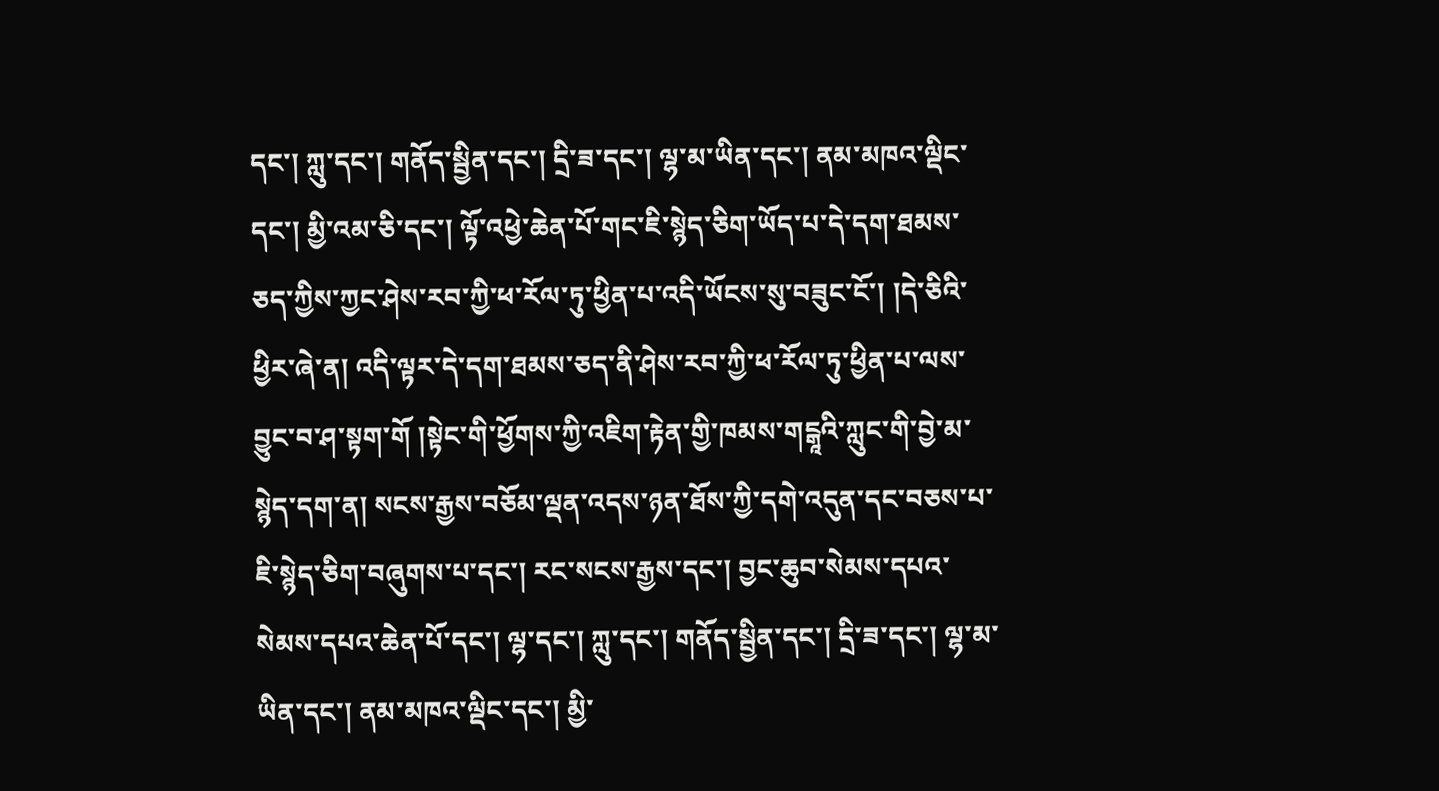དང་། ཀླུ་དང་། གནོད་སྦྱིན་དང་། དྲི་ཟ་དང་། ལྷ་མ་ཡིན་དང་། ནམ་མཁའ་ལྡིང་དང་། མྱི་འམ་ཅི་དང་། ལྟོ་འཕྱེ་ཆེན་པོ་གང་ཇི་སྙེད་ཅིག་ཡོད་པ་དེ་དག་ཐམས་ཅད་ཀྱིས་ཀྱང་ཤེས་རབ་ཀྱི་ཕ་རོལ་ཏུ་ཕྱིན་པ་འདི་ཡོངས་སུ་བཟུང་ངོ་། །དེ་ཅིའི་ཕྱིར་ཞེ་ན། འདི་ལྟར་དེ་དག་ཐམས་ཅད་ནི་ཤེས་རབ་ཀྱི་ཕ་རོལ་ཏུ་ཕྱིན་པ་ལས་བྱུང་བ་ཤ་སྟག་གོ །སྟེང་གི་ཕྱོགས་ཀྱི་འཇིག་རྟེན་གྱི་ཁམས་གངྒཱའི་ཀླུང་གི་བྱེ་མ་སྙེད་དག་ན། སངས་རྒྱས་བཅོམ་ལྡན་འདས་ཉན་ཐོས་ཀྱི་དགེ་འདུན་དང་བཅས་པ་ཇི་སྙེད་ཅིག་བཞུགས་པ་དང་། རང་སངས་རྒྱས་དང་། བྱང་ཆུབ་སེམས་དཔའ་སེམས་དཔའ་ཆེན་པོ་དང་། ལྷ་དང་། ཀླུ་དང་། གནོད་སྦྱིན་དང་། དྲི་ཟ་དང་། ལྷ་མ་ཡིན་དང་། ནམ་མཁའ་ལྡིང་དང་། མྱི་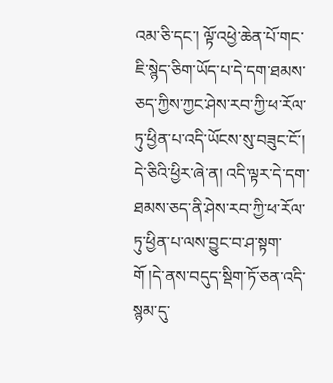འམ་ཅི་དང་། ལྟོ་འཕྱེ་ཆེན་པོ་གང་ཇི་སྙེད་ཅིག་ཡོད་པ་དེ་དག་ཐམས་ཅད་ཀྱིས་ཀྱང་ཤེས་རབ་ཀྱི་ཕ་རོལ་ཏུ་ཕྱིན་པ་འདི་ཡོངས་སུ་བཟུང་ངོ་། དེ་ཅིའི་ཕྱིར་ཞེ་ན། འདི་ལྟར་དེ་དག་ཐམས་ཅད་ནི་ཤེས་རབ་ཀྱི་ཕ་རོལ་ཏུ་ཕྱིན་པ་ལས་བྱུང་བ་ཤ་སྟག་གོ །དེ་ནས་བདུད་སྡིག་ཏོ་ཅན་འདི་སྙམ་དུ་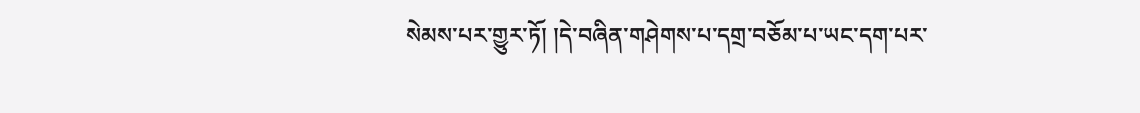སེམས་པར་གྱུར་ཏོ། །དེ་བཞིན་གཤེགས་པ་དགྲ་བཅོམ་པ་ཡང་དག་པར་